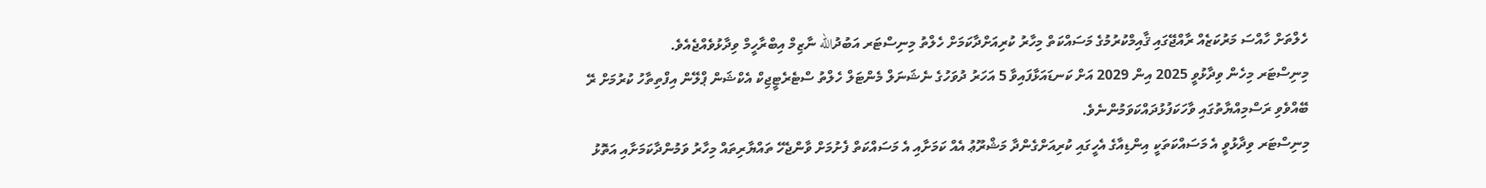ހެލްތަށް ހާއްސަ މަރުކަޒެއް ރާއްޖޭގައި ޤާއިމްކުރުމުގެ މަސައްކަތް މިހާރު ކުރިއަށްދާކަމަށް ހެލްތު މިނިސްޓަރ އަބުދުالله ނާޒިމް އިބްރާހީމް ވިދާޅުވެއްޖެއެވެ.
މިނިސްޓަރ މިހެން ވިދާޅުވީ 2025 އިން 2029 އަށް ކަނޑައަޅާފައިވާ 5 އަހަރު ދުވަހުގެ ނެޝަނަލް މެންޓަލް ހެލްތު ސްޓެރެޓީޖިކް އެކްޝަން ޕްލޭން އިފްތިތާހު ކުރުމަށް ރޭ ބޭއްވެވި ރަސްމިއްޔާތުގައި ވާހަކަފުޅުދައްކަވަމުންނެވެ.
މިނިސްޓަރ ވިދާޅުވީ އެ މަސައްކަތަކީ އިންޑިއާގެ އެހީގައި ކުރިއަށްގެންދާ މަޝްރޫޢު އެއް ކަމަށާއި އެ މަސައްކަތް ފެށުމަށް ވާންޖެހޭ ތައްޔާރިތައް މިހާރު ވަމުންދާކަމަށާއި އަތޮޅު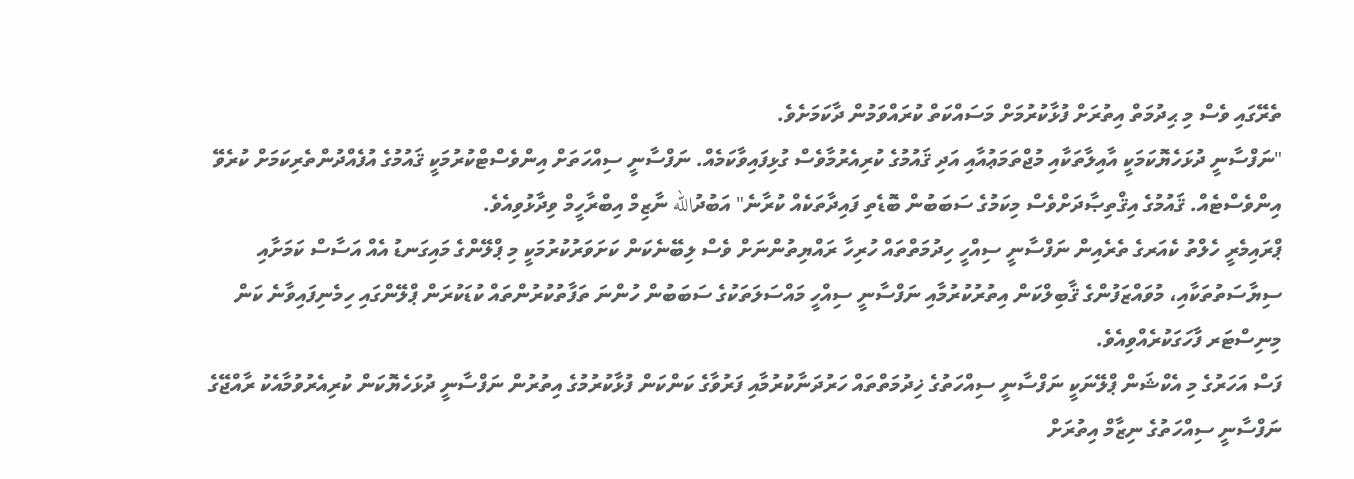ތެރޭގައި ވެސް މި ޙިދުމަތް އިތުރަށް ފުޅާކުރުމަށް މަސައްކަތް ކުރައްވަމުން ދާކަމަށެވެ.
"ނަފްސާނީ ދުޅަހެޔޮކަމަކީ އާއިލާތަކާއި މުޖްތަމަޢުއާއި އަދި ޤައުމުގެ ކުރިއެރުމާވެސް ގުޅިފައިވާކަމެއް. ނަފްސާނީ ސިއްހަތަށް އިންވެސްޓްކުރުމަކީ ޤައުމުގެ އުފެއްދުންތެރިކަމަށް ކުރެވޭ އިންވެސްޓެއް. ޤައުމުގެ އިޤްތިޞާދަށްވެސް މިކަމުގެ ސަބަބުން ބޮޑެތި ފައިދާތަކެއް ކުރާނެ" އަބުދުالله ނާޒިމް އިބްރާހީމް ވިދާޅުވިއެވެ.
ޕްރައިމެރީ ހެލްތު ކެއަރގެ ތެރެއިން ނަފްސާނީ ސިއްހީ ހިދުމަތްތައް ހުރިހާ ރައްޔިތުންނަށް ވެސް ލިބޭނެކަން ކަށަވަރުކުރުމަކީ މި ޕްލޭންގެ މައިގަނޑު އެއް އަސާސް ކަމަށާއި ސިޔާސަތުތަކާއި، މުވައްޒަފުންގެ ޤާބިލްކަން އިތުރުކުރުމާއި ނަފްސާނީ ސިއްހީ މައްސަލަތަކުގެ ސަބަބުން ހުންނަ ތަފާތުކުރުންތައް ކުޑަކުރަން ޕްލޭންގައި ހިމެނިފައިވާނެ ކަން މިނިސްޓަރ ފާހަގަކުރެއްވިއެވެ.
ފަސް އަހަރުގެ މި އެކްޝަން ޕްލޭނަކީ ނަފްސާނީ ސިއްހަތުގެ ޚިދުމަތްތައް ހަރުދަނާކުރުމާއި ފަރުވާގެ ކަންކަން ފުޅާކުރުމުގެ އިތުރުން ނަފްސާނީ ދުޅަހެޔޮކަން ކުރިއެރުވުމާއެކު ރާއްޖޭގެ ނަފްސާނީ ސިއްހަތުގެ ނިޒާމް އިތުރަށް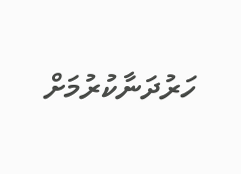ހަރުދަނާކުރުމަށް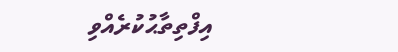އިފްތިތާޙުކުރެއްވި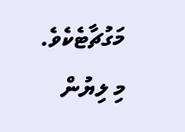މަގުޗާޓެކެވެ.
މި ލިޔުން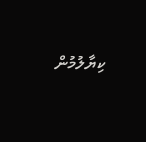ކިޔާލުމުން